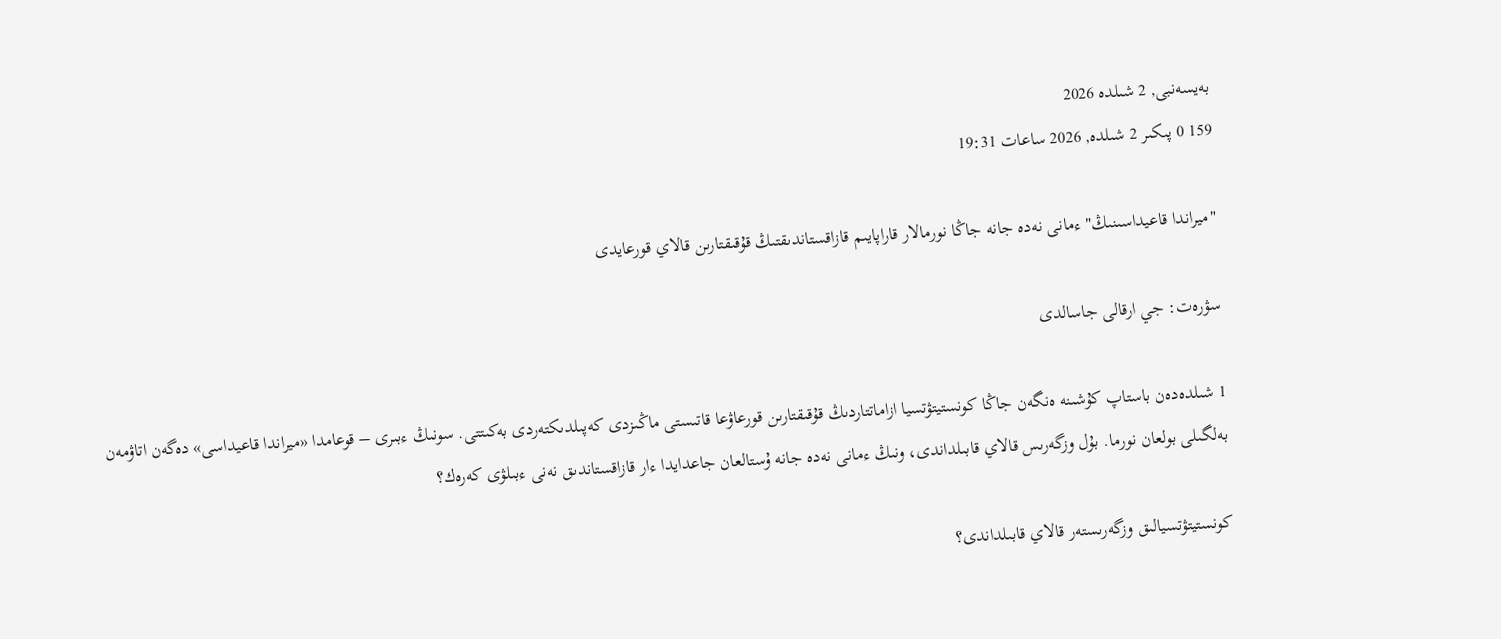بەيسەنبى, 2 شىلدە 2026
159 0 پىكىر 2 شىلدە, 2026 ساعات 19:31

"ميراندا قاعيداسىنىڭ" ءمانى نەدە جانە جاڭا نورمالار قاراپايىم قازاقستاندىقتىڭ قۇقىقتارىن قالاي قورعايدى

سۋرەت: جي ارقالى جاسالدى

1 شىلدەدەن باستاپ كۇشىنە ەنگەن جاڭا كونستيتۋتسيا ازاماتتاردىڭ قۇقىقتارىن قورعاۋعا قاتىستى ماڭىزدى كەپىلدىكتەردى بەكىتتى. سونىڭ ءبىرى – قوعامدا «ميراندا قاعيداسى» دەگەن اتاۋمەن بەلگىلى بولعان نورما. بۇل وزگەرىس قالاي قابىلداندى، ونىڭ ءمانى نەدە جانە ۇستالعان جاعدايدا ءار قازاقستاندىق نەنى ءبىلۋى كەرەك؟

كونستيتۋتسيالىق وزگەرىستەر قالاي قابىلداندى؟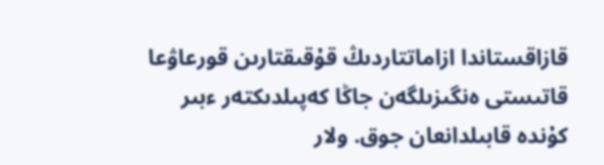قازاقستاندا ازاماتتاردىڭ قۇقىقتارىن قورعاۋعا قاتىستى ەنگىزىلگەن جاڭا كەپىلدىكتەر ءبىر كۇندە قابىلدانعان جوق. ولار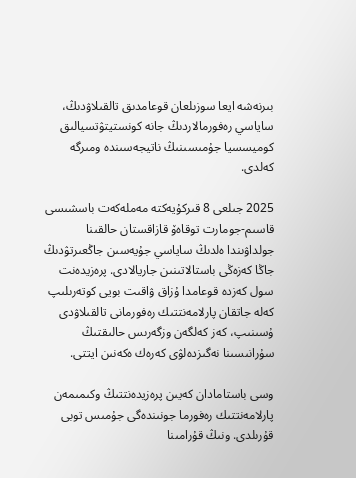بىرنەشە ايعا سوزىلعان قوعامدىق تالقىلاۋدىڭ، ساياسي رەفورمالاردىڭ جانە كونستيتۋتسيالىق كوميسسيا جۇمىسىنىڭ ناتيجەسىندە ومىرگە كەلدى.

2025 جىلعى 8 قىركۇيەكتە مەملەكەت باسشىسى قاسىم-جومارت توقاەۆ قازاقستان حالقىنا جولداۋىندا ەلدىڭ ساياسي جۇيەسىن جاڭعىرتۋدىڭ جاڭا كەزەڭى باستالاتىنىن جاريالادى. پرەزيدەنت سول كەزدە قوعامدا ۇزاق ۋاقىت بويى كوتەرىلىپ كەلە جاتقان پارلامەنتتىك رەفورمانى تالقىلاۋدى ۇسىنىپ، كەز كەلگەن وزگەرىس حالىقتىڭ سۇرانىسىنا نەگىزدەلۋى كەرەك ەكەنىن ايتتى.

وسى باستامادان كەيىن پرەزيدەنتتىڭ وكىمىمەن پارلامەنتتىك رەفورما جونىندەگى جۇمىس توبى قۇرىلدى. ونىڭ قۇرامىنا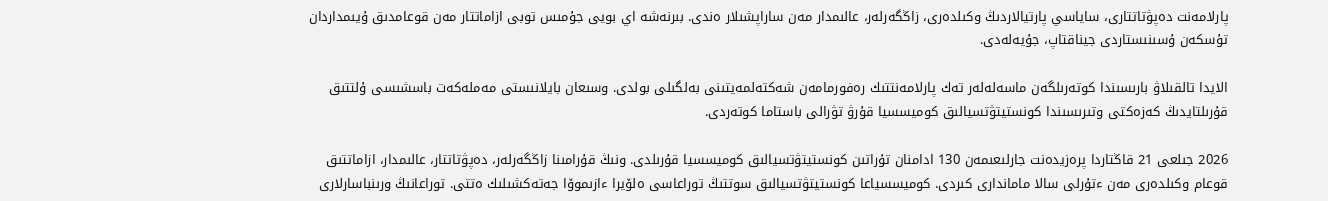پارلامەنت دەپۋتاتتارى، ساياسي پارتيالاردىڭ وكىلدەرى، زاڭگەرلەر، عالىمدار مەن ساراپشىلار ەندى. بىرنەشە اي بويى جۇمىس توبى ازاماتتار مەن قوعامدىق ۇيىمداردان تۇسكەن ۇسىنىستاردى جيناقتاپ، جۇيەلەدى.

الايدا تالقىلاۋ بارىسىندا كوتەرىلگەن ماسەلەلەر تەك پارلامەنتتىك رەفورمامەن شەكتەلمەيتىنى بەلگىلى بولدى. وسىعان بايلانىستى مەملەكەت باسشىسى ۇلتتىق قۇرىلتايدىڭ كەزەكتى وتىرىسىندا كونستيتۋتسيالىق كوميسسيا قۇرۋ تۋرالى باستاما كوتەردى.

2026 جىلعى 21 قاڭتاردا پرەزيدەنت جارلىعىمەن 130 ادامنان تۇراتىن كونستيتۋتسيالىق كوميسسيا قۇرىلدى. ونىڭ قۇرامىنا زاڭگەرلەر، دەپۋتاتتار، عالىمدار، ازاماتتىق قوعام وكىلدەرى مەن ءتۇرلى سالا ماماندارى كىردى. كوميسسياعا كونستيتۋتسيالىق سوتتىڭ توراعاسى ەلۆيرا ءازىموۆا جەتەكشىلىك ەتتى. توراعانىڭ ورىنباسارلارى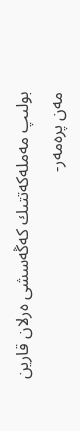بولىپ مەملەكەتتىك كەڭەسشى ەرلان قارين مەن پرەمەر-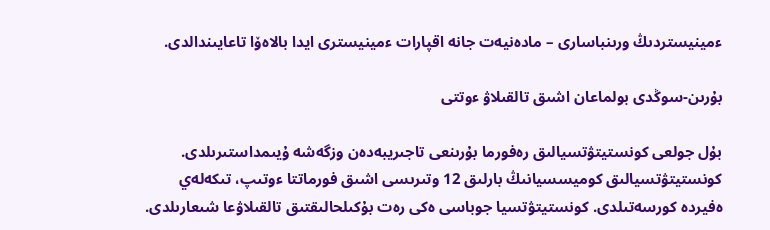ءمينيستردىڭ ورىنباسارى – مادەنيەت جانە اقپارات ءمينيسترى ايدا بالاەۆا تاعايىندالدى.

بۇرىن-سوڭدى بولماعان اشىق تالقىلاۋ ءوتتى

بۇل جولعى كونستيتۋتسيالىق رەفورما بۇرىنعى تاجىريبەدەن وزگەشە ۇيىمداستىرىلدى. كونستيتۋتسيالىق كوميسسيانىڭ بارلىق 12 وتىرىسى اشىق فورماتتا ءوتىپ، تىكەلەي ەفيردە كورسەتىلدى. كونستيتۋتسيا جوباسى ەكى رەت بۇكىلحالىقتىق تالقىلاۋعا شىعارىلدى.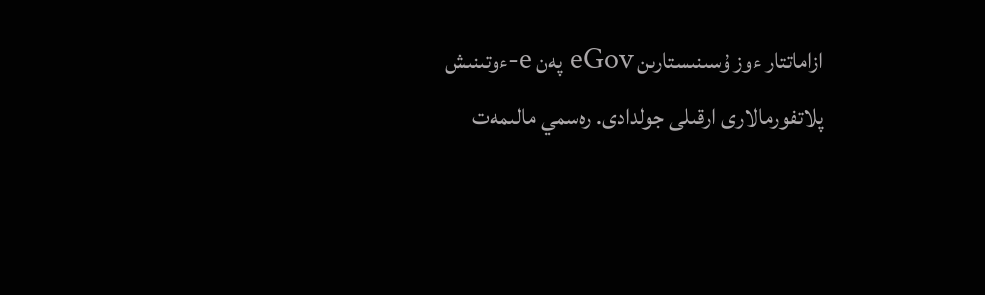ازاماتتار ءوز ۇسىنىستارىن eGov پەن e-ءوتىنىش پلاتفورمالارى ارقىلى جولدادى. رەسمي مالىمەت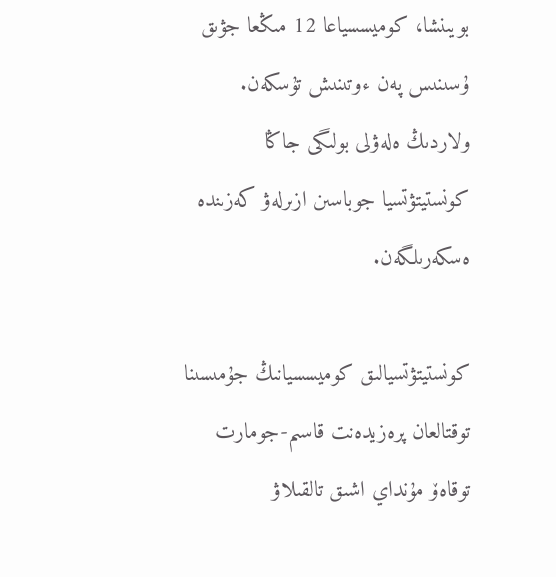بويىنشا، كوميسسياعا 12 مىڭعا جۋىق ۇسىنىس پەن ءوتىنىش تۇسكەن. ولاردىڭ ەلەۋلى بولىگى جاڭا كونستيتۋتسيا جوباسىن ازىرلەۋ كەزىندە ەسكەرىلگەن.

كونستيتۋتسيالىق كوميسسيانىڭ جۇمىسىنا توقتالعان پرەزيدەنت قاسىم-جومارت توقاەۆ مۇنداي اشىق تالقىلاۋ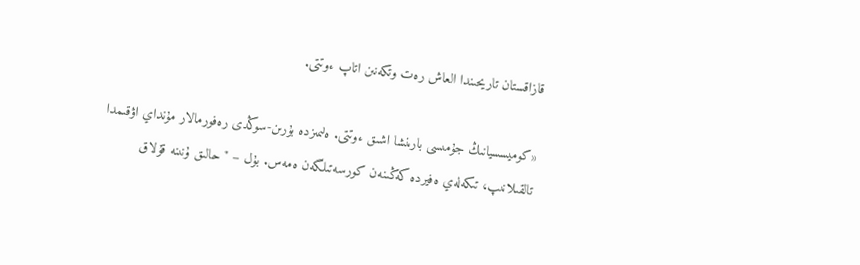قازاقستان تاريحىندا العاش رەت وتكەنىن اتاپ ءوتتى.

«كوميسسيانىڭ جۇمىسى بارىنشا اشىق ءوتتى. ەلىمىزدە بۇرىن-سوڭدى رەفورمالار مۇنداي اۋقىمدا تالقىلانىپ، تىكەلەي ەفيردە كەڭىنەن كورسەتىلگەن ەمەس. بۇل – "حالىق ۇنىنە قۇلاق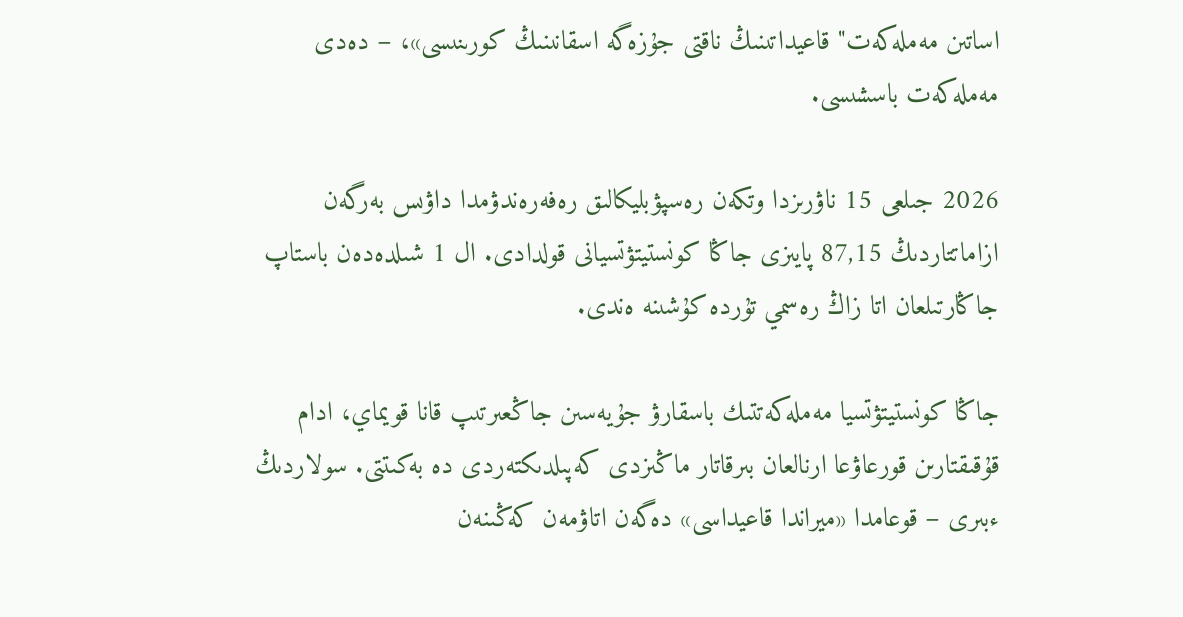اساتىن مەملەكەت" قاعيداتىنىڭ ناقتى جۇزەگە اسقانىنىڭ كورىنىسى»، – دەدى مەملەكەت باسشىسى.

2026 جىلعى 15 ناۋرىزدا وتكەن رەسپۋبليكالىق رەفەرەندۋمدا داۋىس بەرگەن ازاماتتاردىڭ 87,15 پايىزى جاڭا كونستيتۋتسيانى قولدادى. ال 1 شىلدەدەن باستاپ جاڭارتىلعان اتا زاڭ رەسمي تۇردە كۇشىنە ەندى.

جاڭا كونستيتۋتسيا مەملەكەتتىك باسقارۋ جۇيەسىن جاڭعىرتىپ قانا قويماي، ادام قۇقىقتارىن قورعاۋعا ارنالعان بىرقاتار ماڭىزدى كەپىلدىكتەردى دە بەكىتتى. سولاردىڭ ءبىرى – قوعامدا «ميراندا قاعيداسى» دەگەن اتاۋمەن كەڭىنەن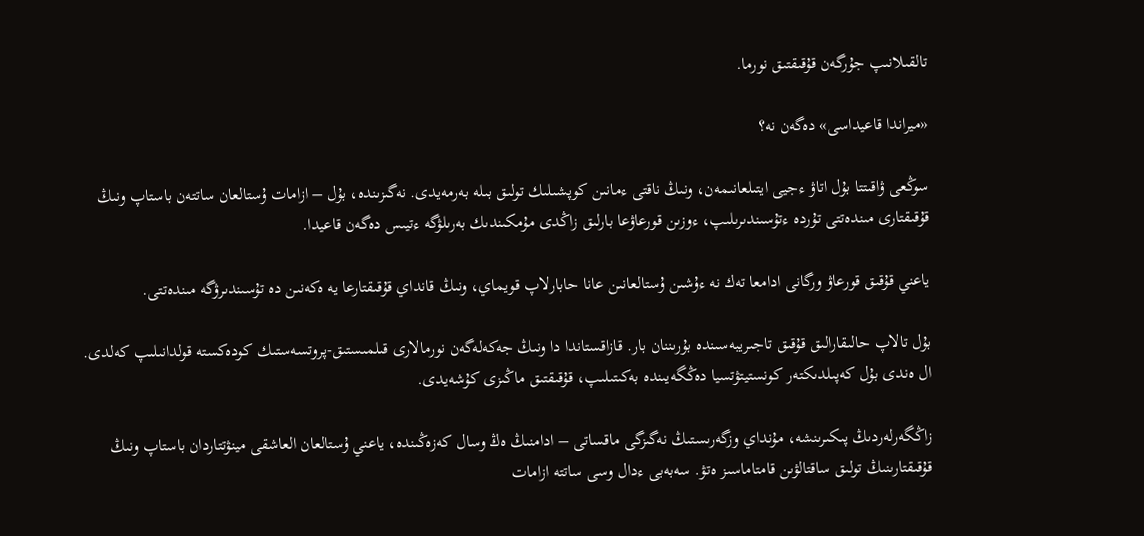تالقىلانىپ جۇرگەن قۇقىقتىق نورما.

«ميراندا قاعيداسى» دەگەن نە؟

سوڭعى ۋاقىتتا بۇل اتاۋ ءجيى ايتىلعانىمەن، ونىڭ ناقتى ءمانىن كوپشىلىك تولىق بىلە بەرمەيدى. نەگىزىندە، بۇل – ازامات ۇستالعان ساتتەن باستاپ ونىڭ قۇقىقتارى مىندەتتى تۇردە ءتۇسىندىرىلىپ، ءوزىن قورعاۋعا بارلىق زاڭدى مۇمكىندىك بەرىلۋگە ءتيىس دەگەن قاعيدا.

ياعني قۇقىق قورعاۋ ورگانى ادامعا تەك نە ءۇشىن ۇستالعانىن عانا حابارلاپ قويماي، ونىڭ قانداي قۇقىقتارعا يە ەكەنىن دە تۇسىندىرۋگە مىندەتتى.

بۇل تالاپ حالىقارالىق قۇقىق تاجىريبەسىندە بۇرىننان بار. قازاقستاندا دا ونىڭ جەكەلەگەن نورمالارى قىلمىستىق-پروتسەستىك كودەكستە قولدانىلىپ كەلدى. ال ەندى بۇل كەپىلدىكتەر كونستيتۋتسيا دەڭگەيىندە بەكىتىلىپ، قۇقىقتىق ماڭىزى كۇشەيدى.

زاڭگەرلەردىڭ پىكىرىنشە، مۇنداي وزگەرىستىڭ نەگىزگى ماقساتى – ادامنىڭ ەڭ وسال كەزەڭىندە، ياعني ۇستالعان العاشقى مينۋتتاردان باستاپ ونىڭ قۇقىقتارىنىڭ تولىق ساقتالۋىن قامتاماسىز ەتۋ. سەبەبى ءدال وسى ساتتە ازامات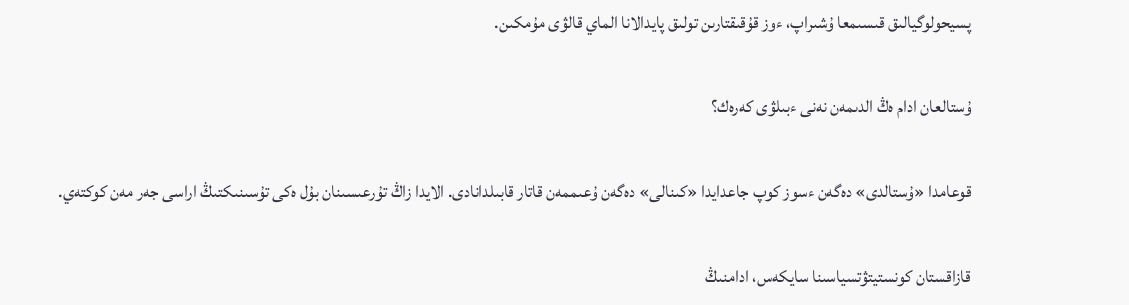پسيحولوگيالىق قىسىمعا ۇشىراپ، ءوز قۇقىقتارىن تولىق پايدالانا الماي قالۋى مۇمكىن.

ۇستالعان ادام ەڭ الدىمەن نەنى ءبىلۋى كەرەك؟

قوعامدا «ۇستالدى» دەگەن ءسوز كوپ جاعدايدا «كىنالى» دەگەن ۇعىممەن قاتار قابىلدانادى. الايدا زاڭ تۇرعىسىنان بۇل ەكى تۇسىنىكتىڭ اراسى جەر مەن كوكتەي.

قازاقستان كونستيتۋتسياسىنا سايكەس، ادامنىڭ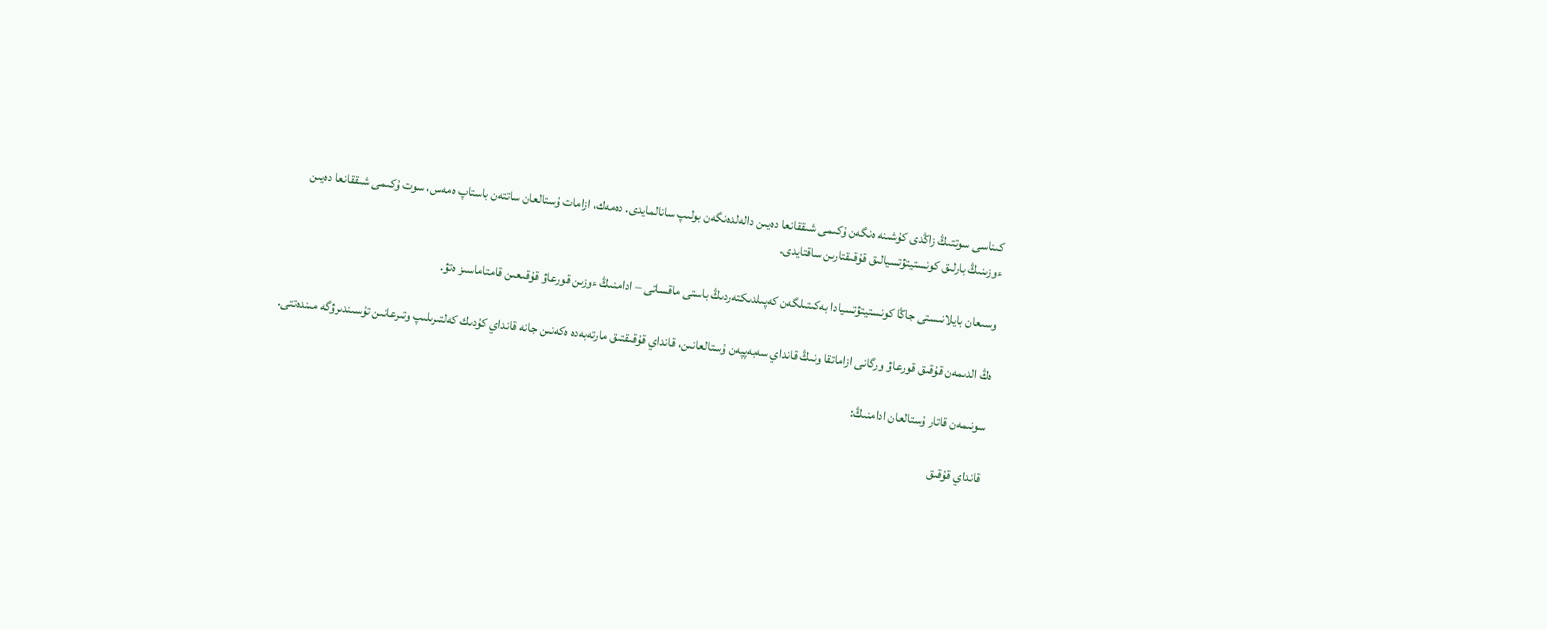كىناسى سوتتىڭ زاڭدى كۇشىنە ەنگەن ۇكىمى شىققانعا دەيىن دالەلدەنگەن بولىپ سانالمايدى. دەمەك، ازامات ۇستالعان ساتتەن باستاپ ەمەس، سوت ۇكىمى شىققانعا دەيىن ءوزىنىڭ بارلىق كونستيتۋتسيالىق قۇقىقتارىن ساقتايدى.

وسىعان بايلانىستى جاڭا كونستيتۋتسيادا بەكىتىلگەن كەپىلدىكتەردىڭ باستى ماقساتى – ادامنىڭ ءوزىن قورعاۋ قۇقىعىن قامتاماسىز ەتۋ.

ەڭ الدىمەن قۇقىق قورعاۋ ورگانى ازاماتقا ونىڭ قانداي سەبەپپەن ۇستالعانىن، قانداي قۇقىقتىق مارتەبەدە ەكەنىن جانە قانداي كۇدىك كەلتىرىلىپ وتىرعانىن تۇسىندىرۋگە مىندەتتى.

سونىمەن قاتار ۇستالعان ادامنىڭ:

قانداي قۇقىق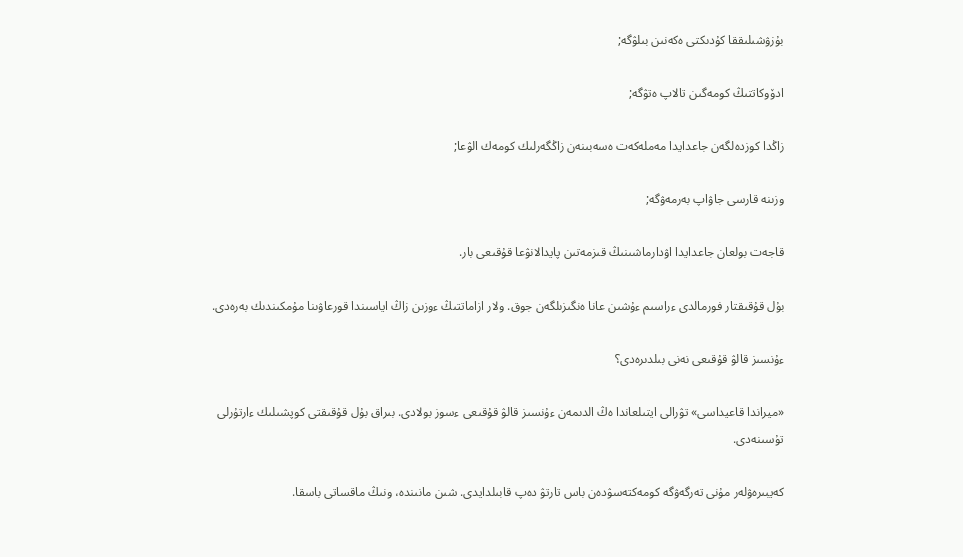بۇزۋشىلىققا كۇدىكتى ەكەنىن بىلۋگە;

ادۆوكاتتىڭ كومەگىن تالاپ ەتۋگە;

زاڭدا كوزدەلگەن جاعدايدا مەملەكەت ەسەبىنەن زاڭگەرلىك كومەك الۋعا;

وزىنە قارسى جاۋاپ بەرمەۋگە;

قاجەت بولعان جاعدايدا اۋدارماشىنىڭ قىزمەتىن پايدالانۋعا قۇقىعى بار.

بۇل قۇقىقتار فورمالدى ءراسىم ءۇشىن عانا ەنگىزىلگەن جوق. ولار ازاماتتىڭ ءوزىن زاڭ اياسىندا قورعاۋىنا مۇمكىندىك بەرەدى.

ءۇنسىز قالۋ قۇقىعى نەنى بىلدىرەدى؟

«ميراندا قاعيداسى» تۋرالى ايتىلعاندا ەڭ الدىمەن ءۇنسىز قالۋ قۇقىعى ءسوز بولادى. بىراق بۇل قۇقىقتى كوپشىلىك ءارتۇرلى تۇسىنەدى.

كەيبىرەۋلەر مۇنى تەرگەۋگە كومەكتەسۋدەن باس تارتۋ دەپ قابىلدايدى. شىن مانىندە، ونىڭ ماقساتى باسقا.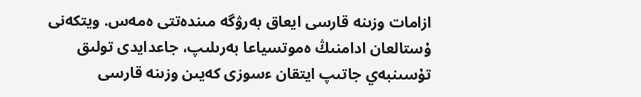ازامات وزىنە قارسى ايعاق بەرۋگە مىندەتتى ەمەس. ويتكەنى ۇستالعان ادامنىڭ ەموتسياعا بەرىلىپ، جاعدايدى تولىق تۇسىنبەي جاتىپ ايتقان ءسوزى كەيىن وزىنە قارسى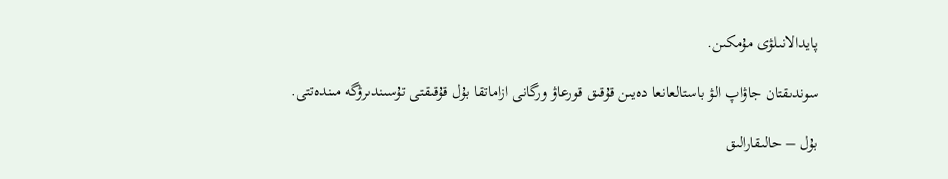پايدالانىلۋى مۇمكىن.

سوندىقتان جاۋاپ الۋ باستالعانعا دەيىن قۇقىق قورعاۋ ورگانى ازاماتقا بۇل قۇقىقتى تۇسىندىرۋگە مىندەتتى.

بۇل – حالىقارالىق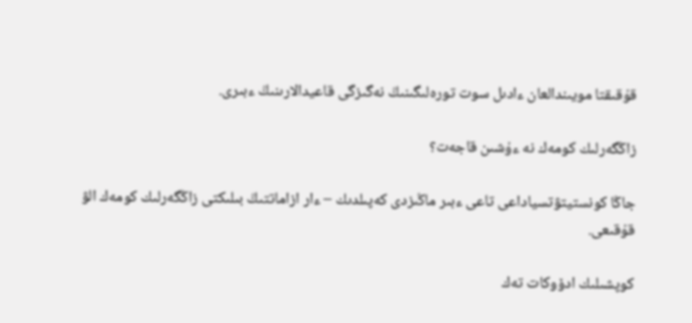قۇقىقتا مويىندالعان ءادىل سوت تورەلىگىنىڭ نەگىزگى قاعيدالارىنىڭ ءبىرى.

زاڭگەرلىك كومەك نە ءۇشىن قاجەت؟

جاڭا كونستيتۋتسياداعى تاعى ءبىر ماڭىزدى كەپىلدىك – ءار ازاماتتىڭ بىلىكتى زاڭگەرلىك كومەك الۋ قۇقىعى.

كوپشىلىك ادۆوكات تەك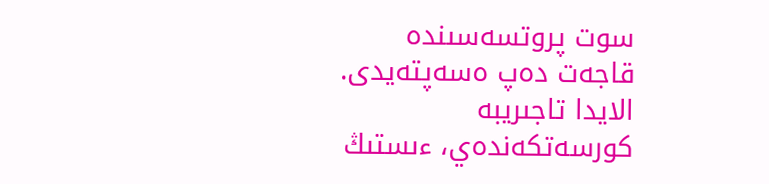سوت پروتسەسىندە قاجەت دەپ ەسەپتەيدى. الايدا تاجىريبە كورسەتكەندەي، ءىستىڭ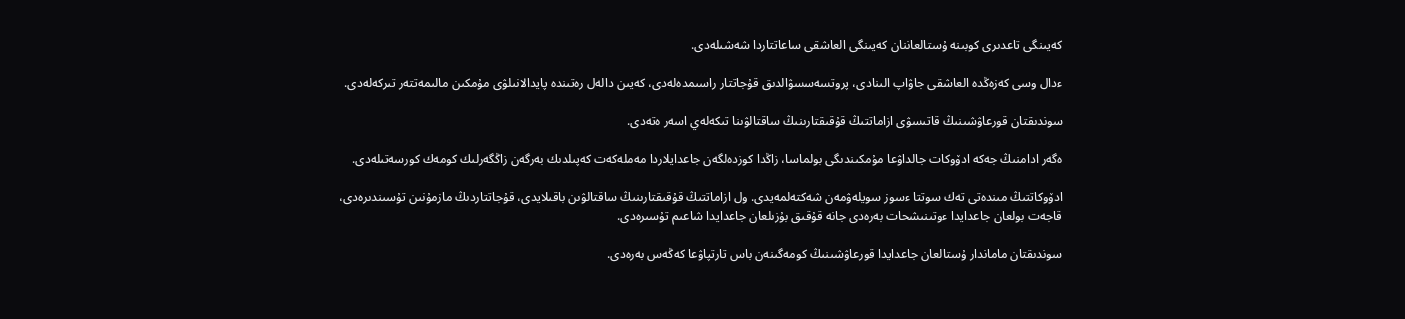كەيىنگى تاعدىرى كوبىنە ۇستالعاننان كەيىنگى العاشقى ساعاتتاردا شەشىلەدى.

ءدال وسى كەزەڭدە العاشقى جاۋاپ الىنادى، پروتسەسسۋالدىق قۇجاتتار راسىمدەلەدى، كەيىن دالەل رەتىندە پايدالانىلۋى مۇمكىن مالىمەتتەر تىركەلەدى.

سوندىقتان قورعاۋشىنىڭ قاتىسۋى ازاماتتىڭ قۇقىقتارىنىڭ ساقتالۋىنا تىكەلەي اسەر ەتەدى.

ەگەر ادامنىڭ جەكە ادۆوكات جالداۋعا مۇمكىندىگى بولماسا، زاڭدا كوزدەلگەن جاعدايلاردا مەملەكەت كەپىلدىك بەرگەن زاڭگەرلىك كومەك كورسەتىلەدى.

ادۆوكاتتىڭ مىندەتى تەك سوتتا ءسوز سويلەۋمەن شەكتەلمەيدى. ول ازاماتتىڭ قۇقىقتارىنىڭ ساقتالۋىن باقىلايدى، قۇجاتتاردىڭ مازمۇنىن تۇسىندىرەدى، قاجەت بولعان جاعدايدا ءوتىنىشحات بەرەدى جانە قۇقىق بۇزىلعان جاعدايدا شاعىم تۇسىرەدى.

سوندىقتان ماماندار ۇستالعان جاعدايدا قورعاۋشىنىڭ كومەگىنەن باس تارتپاۋعا كەڭەس بەرەدى.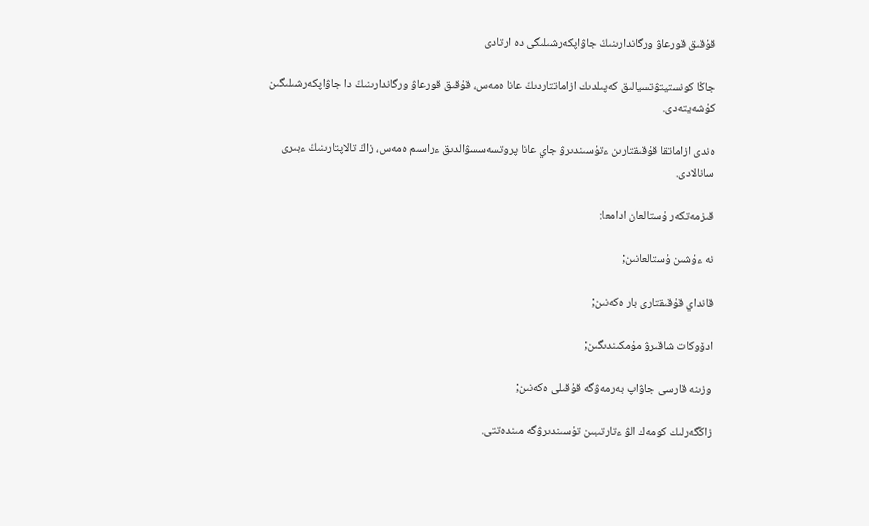قۇقىق قورعاۋ ورگاندارىنىڭ جاۋاپكەرشىلىگى دە ارتادى

جاڭا كونستيتۋتسيالىق كەپىلدىك ازاماتتاردىڭ عانا ەمەس، قۇقىق قورعاۋ ورگاندارىنىڭ دا جاۋاپكەرشىلىگىن كۇشەيتەدى.

ەندى ازاماتقا قۇقىقتارىن ءتۇسىندىرۋ جاي عانا پروتسەسسۋالدىق ءراسىم ەمەس، زاڭ تالاپتارىنىڭ ءبىرى سانالادى.

قىزمەتكەر ۇستالعان ادامعا:

نە ءۇشىن ۇستالعانىن;

قانداي قۇقىقتارى بار ەكەنىن;

ادۆوكات شاقىرۋ مۇمكىندىگىن;

وزىنە قارسى جاۋاپ بەرمەۋگە قۇقىلى ەكەنىن;

زاڭگەرلىك كومەك الۋ ءتارتىبىن تۇسىندىرۋگە مىندەتتى.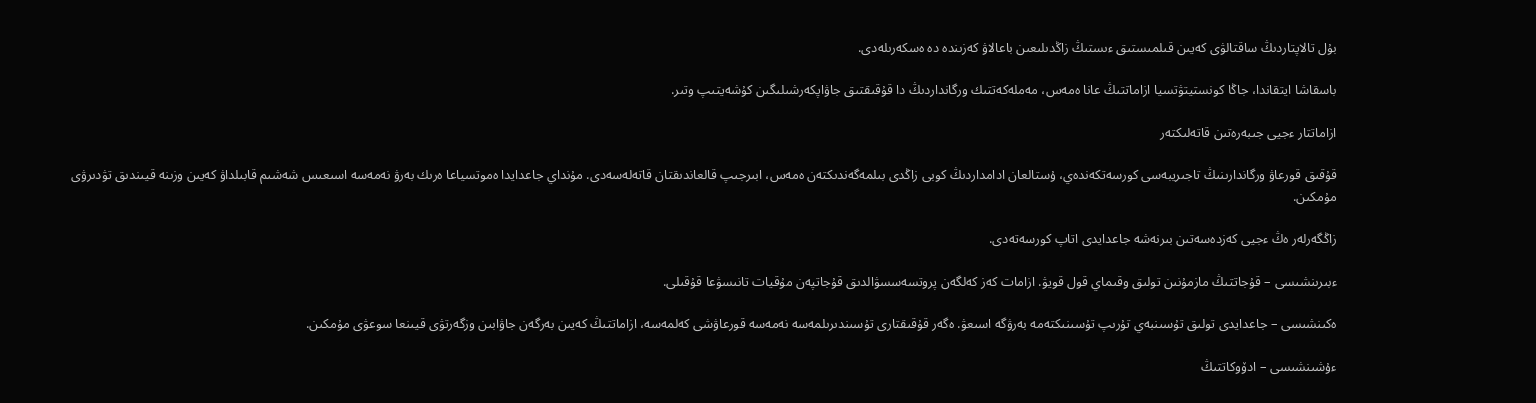بۇل تالاپتاردىڭ ساقتالۋى كەيىن قىلمىستىق ءىستىڭ زاڭدىلىعىن باعالاۋ كەزىندە دە ەسكەرىلەدى.

باسقاشا ايتقاندا، جاڭا كونستيتۋتسيا ازاماتتىڭ عانا ەمەس، مەملەكەتتىك ورگانداردىڭ دا قۇقىقتىق جاۋاپكەرشىلىگىن كۇشەيتىپ وتىر.

ازاماتتار ءجيى جىبەرەتىن قاتەلىكتەر

قۇقىق قورعاۋ ورگاندارىنىڭ تاجىريبەسى كورسەتكەندەي، ۇستالعان ادامداردىڭ كوبى زاڭدى بىلمەگەندىكتەن ەمەس، ابىرجىپ قالعاندىقتان قاتەلەسەدى. مۇنداي جاعدايدا ەموتسياعا ەرىك بەرۋ نەمەسە اسىعىس شەشىم قابىلداۋ كەيىن وزىنە قيىندىق تۋدىرۋى مۇمكىن.

زاڭگەرلەر ەڭ ءجيى كەزدەسەتىن بىرنەشە جاعدايدى اتاپ كورسەتەدى.

ءبىرىنشىسى – قۇجاتتىڭ مازمۇنىن تولىق وقىماي قول قويۋ. ازامات كەز كەلگەن پروتسەسسۋالدىق قۇجاتپەن مۇقيات تانىسۋعا قۇقىلى.

ەكىنشىسى – جاعدايدى تولىق تۇسىنبەي تۇرىپ تۇسىنىكتەمە بەرۋگە اسىعۋ. ەگەر قۇقىقتارى تۇسىندىرىلمەسە نەمەسە قورعاۋشى كەلمەسە، ازاماتتىڭ كەيىن بەرگەن جاۋابىن وزگەرتۋى قيىنعا سوعۋى مۇمكىن.

ءۇشىنشىسى – ادۆوكاتتىڭ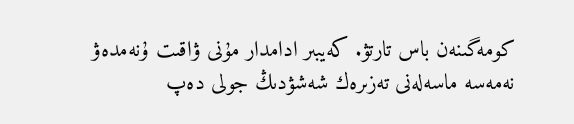كومەگىنەن باس تارتۋ. كەيبىر ادامدار مۇنى ۋاقىت ۇنەمدەۋ نەمەسە ماسەلەنى تەزىرەك شەشۋدىڭ جولى دەپ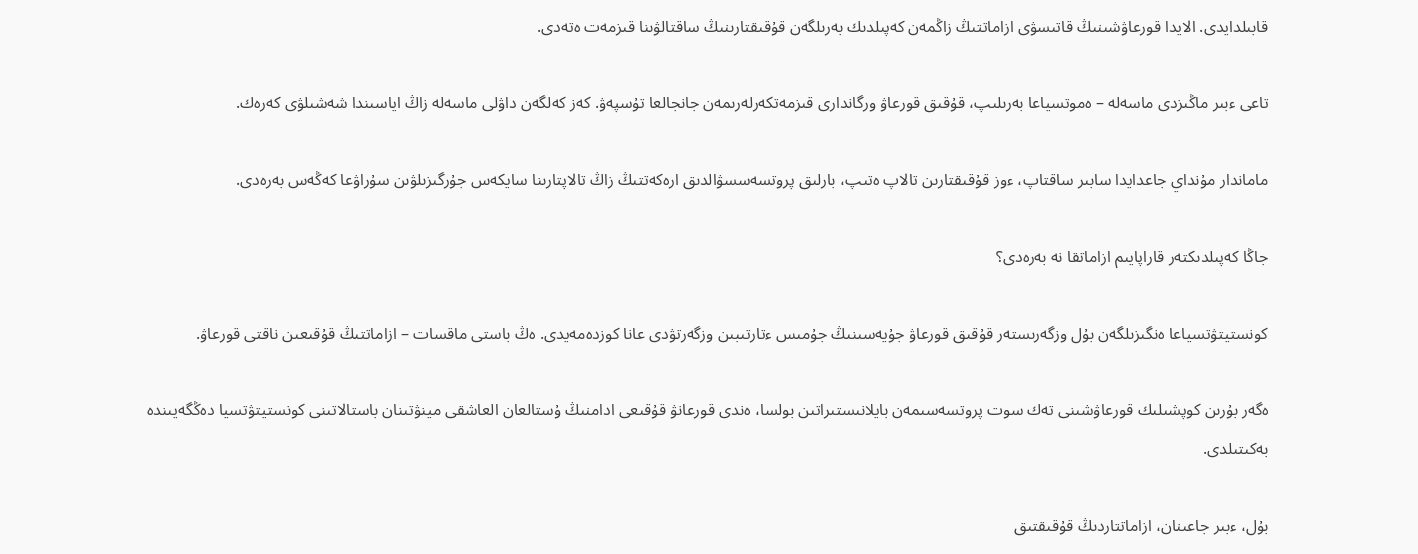قابىلدايدى. الايدا قورعاۋشىنىڭ قاتىسۋى ازاماتتىڭ زاڭمەن كەپىلدىك بەرىلگەن قۇقىقتارىنىڭ ساقتالۋىنا قىزمەت ەتەدى.

تاعى ءبىر ماڭىزدى ماسەلە – ەموتسياعا بەرىلىپ، قۇقىق قورعاۋ ورگاندارى قىزمەتكەرلەرىمەن جانجالعا تۇسپەۋ. كەز كەلگەن داۋلى ماسەلە زاڭ اياسىندا شەشىلۋى كەرەك.

ماماندار مۇنداي جاعدايدا سابىر ساقتاپ، ءوز قۇقىقتارىن تالاپ ەتىپ، بارلىق پروتسەسسۋالدىق ارەكەتتىڭ زاڭ تالاپتارىنا سايكەس جۇرگىزىلۋىن سۇراۋعا كەڭەس بەرەدى.

جاڭا كەپىلدىكتەر قاراپايىم ازاماتقا نە بەرەدى؟

كونستيتۋتسياعا ەنگىزىلگەن بۇل وزگەرىستەر قۇقىق قورعاۋ جۇيەسىنىڭ جۇمىس ءتارتىبىن وزگەرتۋدى عانا كوزدەمەيدى. ەڭ باستى ماقسات – ازاماتتىڭ قۇقىعىن ناقتى قورعاۋ.

ەگەر بۇرىن كوپشىلىك قورعاۋشىنى تەك سوت پروتسەسىمەن بايلانىستىراتىن بولسا، ەندى قورعانۋ قۇقىعى ادامنىڭ ۇستالعان العاشقى مينۋتىنان باستالاتىنى كونستيتۋتسيا دەڭگەيىندە بەكىتىلدى.

بۇل، ءبىر جاعىنان، ازاماتتاردىڭ قۇقىقتىق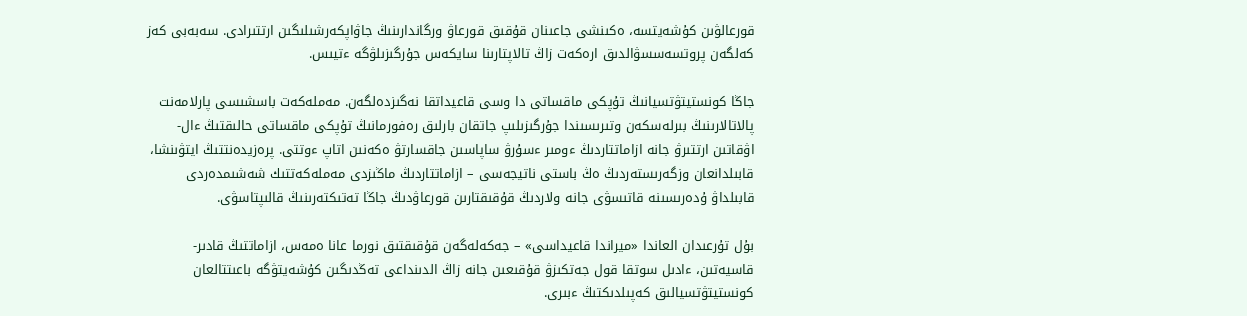قورعالۋىن كۇشەيتسە، ەكىنشى جاعىنان قۇقىق قورعاۋ ورگاندارىنىڭ جاۋاپكەرشىلىگىن ارتتىرادى. سەبەبى كەز كەلگەن پروتسەسسۋالدىق ارەكەت زاڭ تالاپتارىنا سايكەس جۇرگىزىلۋگە ءتيىس.

جاڭا كونستيتۋتسيانىڭ تۇپكى ماقساتى دا وسى قاعيداتقا نەگىزدەلگەن. مەملەكەت باسشىسى پارلامەنت پالاتالارىنىڭ بىرلەسكەن وتىرىسىندا جۇرگىزىلىپ جاتقان بارلىق رەفورمانىڭ تۇپكى ماقساتى حالىقتىڭ ءال-اۋقاتىن ارتتىرۋ جانە ازاماتتاردىڭ ءومىر ءسۇرۋ ساپاسىن جاقسارتۋ ەكەنىن اتاپ ءوتتى. پرەزيدەنتتىڭ ايتۋىنشا، قابىلدانعان وزگەرىستەردىڭ ەڭ باستى ناتيجەسى – ازاماتتاردىڭ ماڭىزدى مەملەكەتتىك شەشىمدەردى قابىلداۋ ۇدەرىسىنە قاتىسۋى جانە ولاردىڭ قۇقىقتارىن قورعاۋدىڭ جاڭا تەتىكتەرىنىڭ قالىپتاسۋى.

بۇل تۇرعىدان العاندا «ميراندا قاعيداسى» – جەكەلەگەن قۇقىقتىق نورما عانا ەمەس، ازاماتتىڭ قادىر-قاسيەتىن، ءادىل سوتقا قول جەتكىزۋ قۇقىعىن جانە زاڭ الدىنداعى تەڭدىگىن كۇشەيتۋگە باعىتتالعان كونستيتۋتسيالىق كەپىلدىكتىڭ ءبىرى.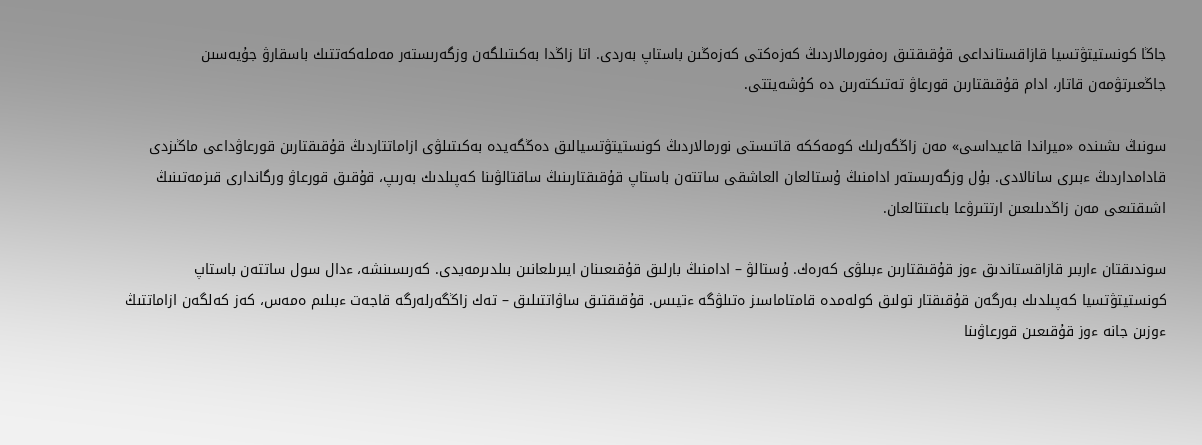جاڭا كونستيتۋتسيا قازاقستانداعى قۇقىقتىق رەفورمالاردىڭ كەزەكتى كەزەڭىن باستاپ بەردى. اتا زاڭدا بەكىتىلگەن وزگەرىستەر مەملەكەتتىك باسقارۋ جۇيەسىن جاڭعىرتۋمەن قاتار، ادام قۇقىقتارىن قورعاۋ تەتىكتەرىن دە كۇشەيتتى.

سونىڭ ىشىندە «ميراندا قاعيداسى» مەن زاڭگەرلىك كومەككە قاتىستى نورمالاردىڭ كونستيتۋتسيالىق دەڭگەيدە بەكىتىلۋى ازاماتتاردىڭ قۇقىقتارىن قورعاۋداعى ماڭىزدى قادامداردىڭ ءبىرى سانالادى. بۇل وزگەرىستەر ادامنىڭ ۇستالعان العاشقى ساتتەن باستاپ قۇقىقتارىنىڭ ساقتالۋىنا كەپىلدىك بەرىپ، قۇقىق قورعاۋ ورگاندارى قىزمەتىنىڭ اشىقتىعى مەن زاڭدىلىعىن ارتتىرۋعا باعىتتالعان.

سوندىقتان ءاربىر قازاقستاندىق ءوز قۇقىقتارىن ءبىلۋى كەرەك. ۇستالۋ – ادامنىڭ بارلىق قۇقىعىنان ايىرىلعانىن بىلدىرمەيدى. كەرىسىنشە، ءدال سول ساتتەن باستاپ كونستيتۋتسيا كەپىلدىك بەرگەن قۇقىقتار تولىق كولەمدە قامتاماسىز ەتىلۋگە ءتيىس. قۇقىقتىق ساۋاتتىلىق – تەك زاڭگەرلەرگە قاجەت ءبىلىم ەمەس، كەز كەلگەن ازاماتتىڭ ءوزىن جانە ءوز قۇقىعىن قورعاۋىنا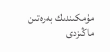مۇمكىندىك بەرەتىن ماڭىزدى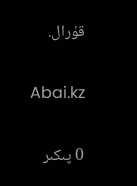قۇرال.

Abai.kz

0 پىكىر